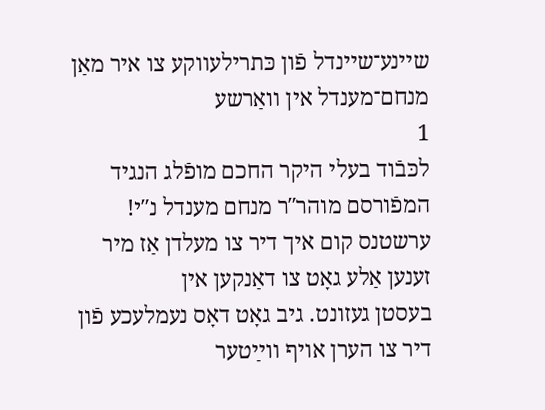שײנע־שײנדל פֿון כּתרילעװקע צו איר מאַן מנחם־מענדל אין װאַרשע
1
לכּבֿוד בעלי היקר החכם מופֿלג הנגיד המפֿורסם מוהר″ר מנחם מענדל נ″י!
ערשטנס קום איך דיר צו מעלדן אַז מיר זענען אַלע גאָט צו דאַנקען אין
בעסטן געזונט. גיב גאָט דאָס נעמלעכע פֿון דיר צו הערן אױף װײַטער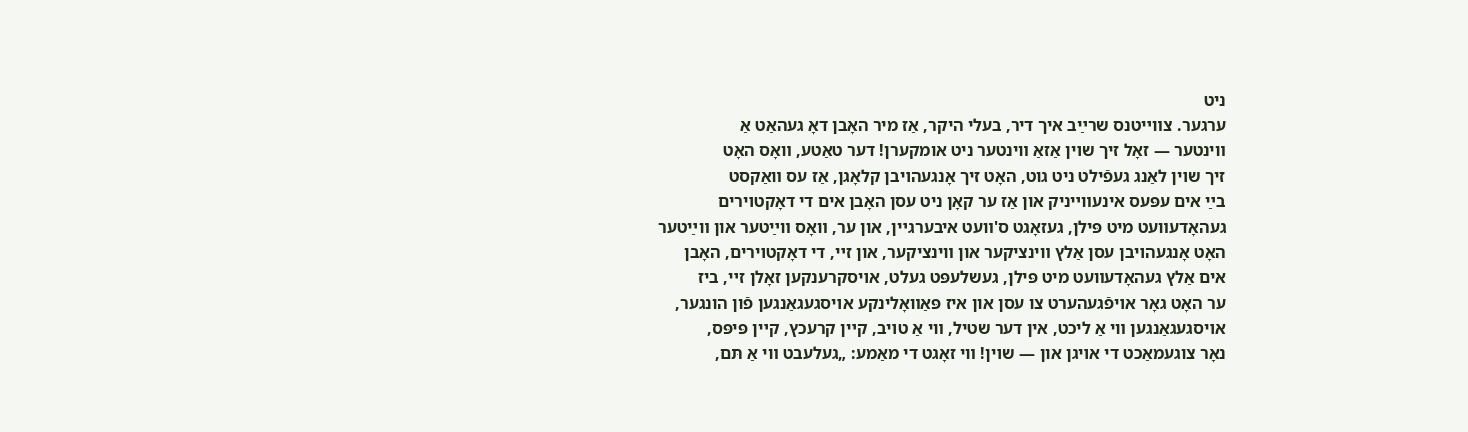ניט
ערגער. צװײטנס שרײַב איך דיר, בעלי היקר, אַז מיר האָבן דאָ געהאַט אַ
װינטער ― זאָל זיך שױן אַזאַ װינטער ניט אומקערן! דער טאַטע, װאָס האָט
זיך שױן לאַנג געפֿילט ניט גוט, האָט זיך אָנגעהױבן קלאָגן, אַז עס װאַקסט
בײַ אים עפּעס אינעװײניק און אַז ער קאָן ניט עסן האָבן אים די דאָקטױרים
געהאָדעװעט מיט פּילן, געזאָגט ס'װעט איבערגײן, און ער, װאָס װײַטער און װײַטער
האָט אָנגעהױבן עסן אַלץ װינציקער און װינציקער, און זײ, די דאָקטױרים, האָבן
אים אַלץ געהאָדעװעט מיט פּילן, געשלעפּט געלט, אױסקרענקען זאָלן זײ, ביז
ער האָט גאָר אױפֿגעהערט צו עסן און איז פּאַװאָלינקע אױסגעגאַנגען פֿון הונגער,
אױסגעגאַנגען װי אַ ליכט, אין דער שטיל, װי אַ טױב, קײן קרעכץ, קײן פּיפּס,
נאָר צוגעמאַכט די אױגן און ― שױן! װי זאָגט די מאַמע: „געלעבט װי אַ תּם,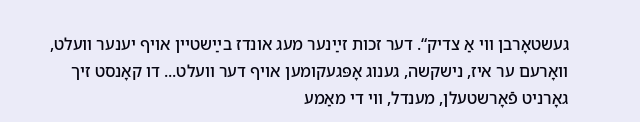געשטאָרבן װי אַ צדיק“. דער זכות זײַנער מעג אונדז בײַשטײן אױף יענער װעלט,
װאָרעם ער איז, נישקשה, גענוג אָפּגעקומען אױף דער װעלט... דו קאָנסט זיך
גאָרניט פֿאָרשטעלן, מענדל, װי די מאַמע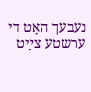נעבעך האָט די ערשטע צײַט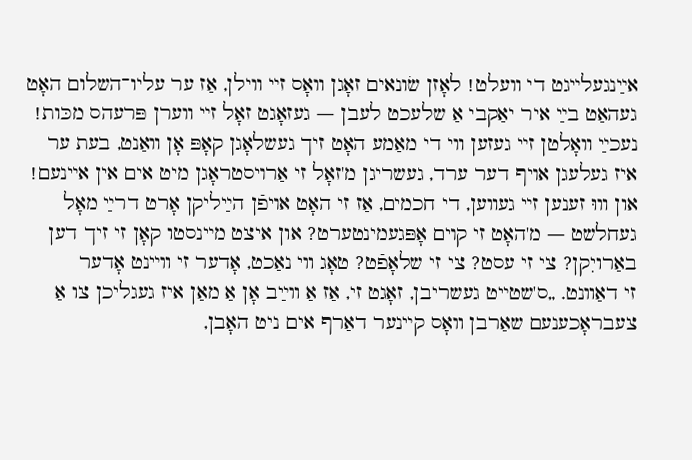אײַנגעלײגט די װעלט! לאָזן שׂונאים זאָגן װאָס זײ װילן, אַז ער עליו־השלום האָט
געהאַט בײַ איר יאַקבי אַ שלעכט לעבן ― געזאָגט זאָל זײ װערן פּרעהס מכּות!
נעכײַ װאָלטן זײ געזען װי די מאַמע האָט זיך געשלאָגן קאָפּ אָן װאַנט, בעת ער
איז געלעגן אױף דער ערד, געשריגן מ'זאָל זי אַרױסטראָגן מיט אים אין אײנעם!
און װוּ זענען זײ געװען, די חכמים, אַז זי האָט אױפֿן הײַליקן אָרט דרײַ מאָל
געחלשט ― מ'האָט זי קױם אָפּגעמינטערט? און איצט מײנסטו קאָן זי זיך דען
באַרויִקן? צי זי עסט? צי זי שלאָפֿט? טאָג װי נאַכט, אָדער זי װײנט אָדער
זי דאַװנט. „ס'שטײט געשריבן, זאָגט זי, אַז אַ װײַב אָן אַ מאַן איז געגליכן צו אַ
צעבראָכענעם שאַרבן װאָס קײנער דאַרף אים ניט האָבן,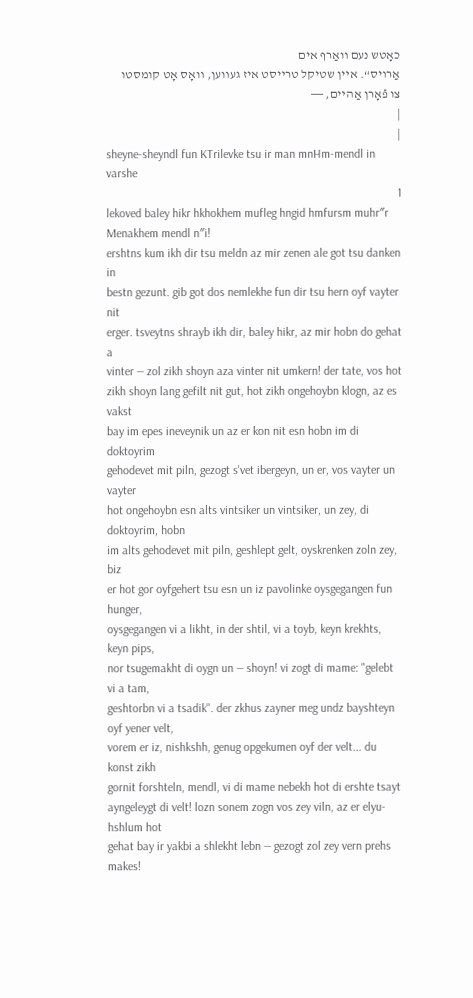כאָטש נעם װאַרף אים
אַרױס“. אײן שטיקל טרײסט איז געװען, װאָס אָט קומסטו צו פֿאָרן אַהײם, ―
|
|
sheyne-sheyndl fun KTrilevke tsu ir man mnHm-mendl in varshe
1
lekoved baley hikr hkhokhem mufleg hngid hmfursm muhr″r Menakhem mendl n″i!
ershtns kum ikh dir tsu meldn az mir zenen ale got tsu danken in
bestn gezunt. gib got dos nemlekhe fun dir tsu hern oyf vayter nit
erger. tsveytns shrayb ikh dir, baley hikr, az mir hobn do gehat a
vinter ― zol zikh shoyn aza vinter nit umkern! der tate, vos hot
zikh shoyn lang gefilt nit gut, hot zikh ongehoybn klogn, az es vakst
bay im epes ineveynik un az er kon nit esn hobn im di doktoyrim
gehodevet mit piln, gezogt s'vet ibergeyn, un er, vos vayter un vayter
hot ongehoybn esn alts vintsiker un vintsiker, un zey, di doktoyrim, hobn
im alts gehodevet mit piln, geshlept gelt, oyskrenken zoln zey, biz
er hot gor oyfgehert tsu esn un iz pavolinke oysgegangen fun hunger,
oysgegangen vi a likht, in der shtil, vi a toyb, keyn krekhts, keyn pips,
nor tsugemakht di oygn un ― shoyn! vi zogt di mame: "gelebt vi a tam,
geshtorbn vi a tsadik''. der zkhus zayner meg undz bayshteyn oyf yener velt,
vorem er iz, nishkshh, genug opgekumen oyf der velt... du konst zikh
gornit forshteln, mendl, vi di mame nebekh hot di ershte tsayt
ayngeleygt di velt! lozn sonem zogn vos zey viln, az er elyu-hshlum hot
gehat bay ir yakbi a shlekht lebn ― gezogt zol zey vern prehs makes!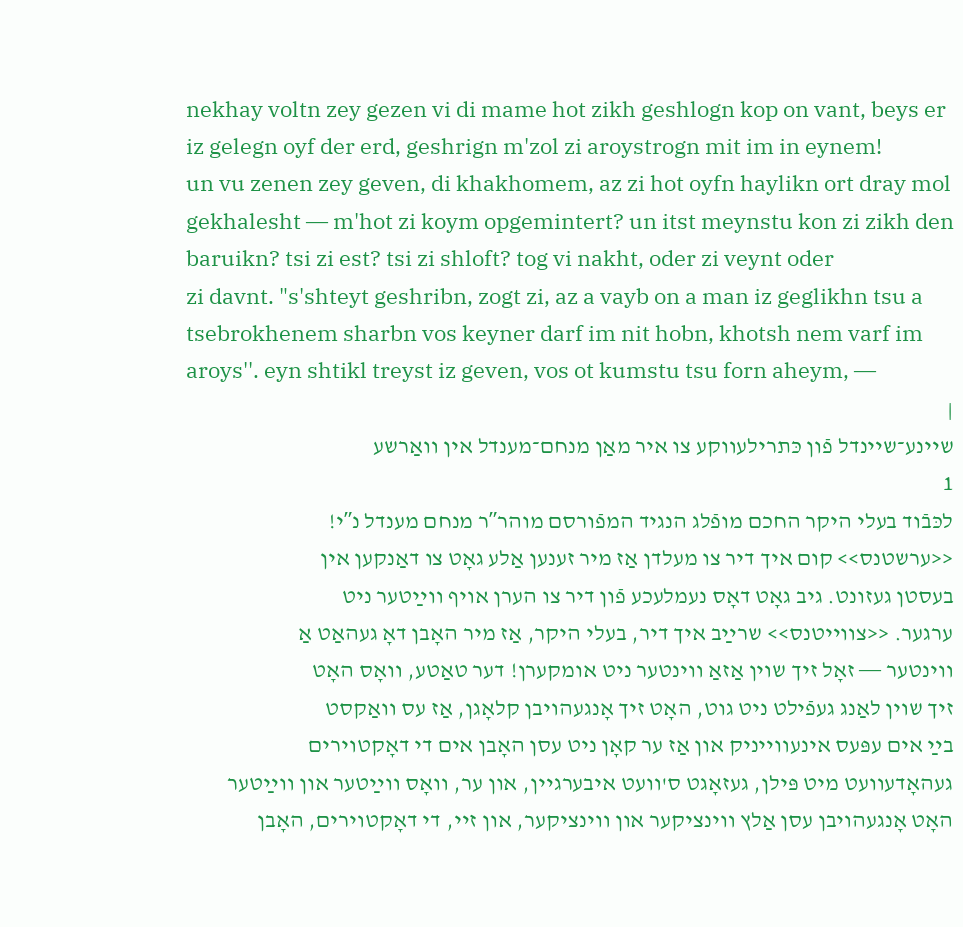nekhay voltn zey gezen vi di mame hot zikh geshlogn kop on vant, beys er
iz gelegn oyf der erd, geshrign m'zol zi aroystrogn mit im in eynem!
un vu zenen zey geven, di khakhomem, az zi hot oyfn haylikn ort dray mol
gekhalesht ― m'hot zi koym opgemintert? un itst meynstu kon zi zikh den
baruikn? tsi zi est? tsi zi shloft? tog vi nakht, oder zi veynt oder
zi davnt. "s'shteyt geshribn, zogt zi, az a vayb on a man iz geglikhn tsu a
tsebrokhenem sharbn vos keyner darf im nit hobn, khotsh nem varf im
aroys''. eyn shtikl treyst iz geven, vos ot kumstu tsu forn aheym, ―
|
שײנע־שײנדל פֿון כּתרילעװקע צו איר מאַן מנחם־מענדל אין װאַרשע
1
לכּבֿוד בעלי היקר החכם מופֿלג הנגיד המפֿורסם מוהר″ר מנחם מענדל נ″י!
<<ערשטנס>> קום איך דיר צו מעלדן אַז מיר זענען אַלע גאָט צו דאַנקען אין
בעסטן געזונט. גיב גאָט דאָס נעמלעכע פֿון דיר צו הערן אױף װײַטער ניט
ערגער. <<צװײטנס>> שרײַב איך דיר, בעלי היקר, אַז מיר האָבן דאָ געהאַט אַ
װינטער ― זאָל זיך שױן אַזאַ װינטער ניט אומקערן! דער טאַטע, װאָס האָט
זיך שױן לאַנג געפֿילט ניט גוט, האָט זיך אָנגעהױבן קלאָגן, אַז עס װאַקסט
בײַ אים עפּעס אינעװײניק און אַז ער קאָן ניט עסן האָבן אים די דאָקטױרים
געהאָדעװעט מיט פּילן, געזאָגט ס'װעט איבערגײן, און ער, װאָס װײַטער און װײַטער
האָט אָנגעהױבן עסן אַלץ װינציקער און װינציקער, און זײ, די דאָקטױרים, האָבן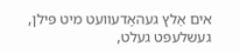אים אַלץ געהאָדעװעט מיט פּילן, געשלעפּט געלט,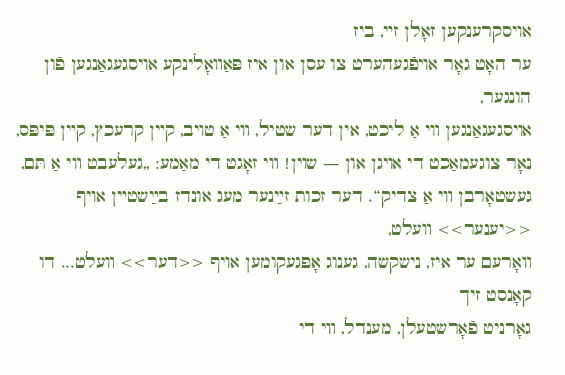אױסקרענקען זאָלן זײ, ביז
ער האָט גאָר אױפֿגעהערט צו עסן און איז פּאַװאָלינקע אױסגעגאַנגען פֿון הונגער,
אױסגעגאַנגען װי אַ ליכט, אין דער שטיל, װי אַ טױב, קײן קרעכץ, קײן פּיפּס,
נאָר צוגעמאַכט די אױגן און ― שױן! װי זאָגט די מאַמע: „געלעבט װי אַ תּם,
געשטאָרבן װי אַ צדיק“. דער זכות זײַנער מעג אונדז בײַשטײן אױף <<יענער>> װעלט,
װאָרעם ער איז, נישקשה, גענוג אָפּגעקומען אױף <<דער>> װעלט... דו קאָנסט זיך
גאָרניט פֿאָרשטעלן, מענדל, װי די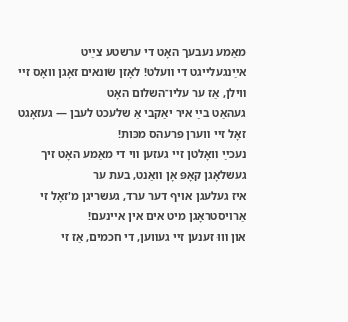מאַמע נעבעך האָט די ערשטע צײַט
אײַנגעלײגט די װעלט! לאָזן שׂונאים זאָגן װאָס זײ װילן, אַז ער עליו־השלום האָט
געהאַט בײַ איר יאַקבי אַ שלעכט לעבן ― געזאָגט זאָל זײ װערן פּרעהס מכּות!
נעכײַ װאָלטן זײ געזען װי די מאַמע האָט זיך געשלאָגן קאָפּ אָן װאַנט, בעת ער
איז געלעגן אױף דער ערד, געשריגן מ'זאָל זי אַרױסטראָגן מיט אים אין אײנעם!
און װוּ זענען זײ געװען, די חכמים, אַז זי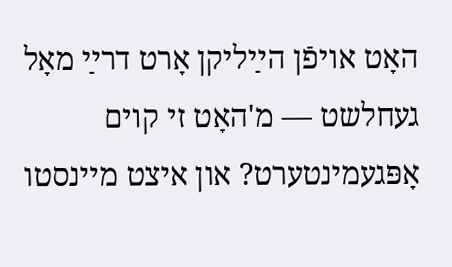האָט אױפֿן הײַליקן אָרט דרײַ מאָל
געחלשט ― מ'האָט זי קױם אָפּגעמינטערט? און איצט מײנסטו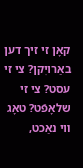קאָן זי זיך דען
באַרויִקן? צי זי עסט? צי זי שלאָפֿט? טאָג װי נאַכט,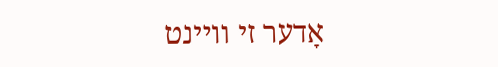אָדער זי װײנט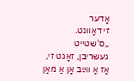אָדער
זי דאַװנט. „ס'שטײט געשריבן, זאָגט זי, אַז אַ װײַב אָן אַ מאַן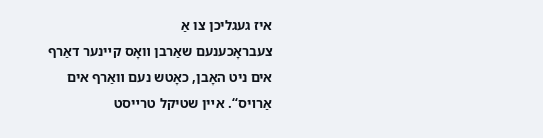איז געגליכן צו אַ
צעבראָכענעם שאַרבן װאָס קײנער דאַרף אים ניט האָבן, כאָטש נעם װאַרף אים
אַרױס“. אײן שטיקל טרײסט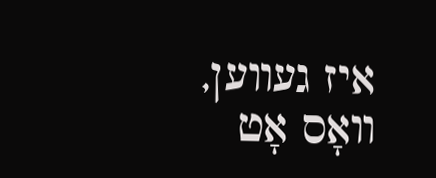איז געװען, װאָס אָט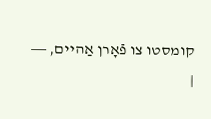קומסטו צו פֿאָרן אַהײם, ―
|